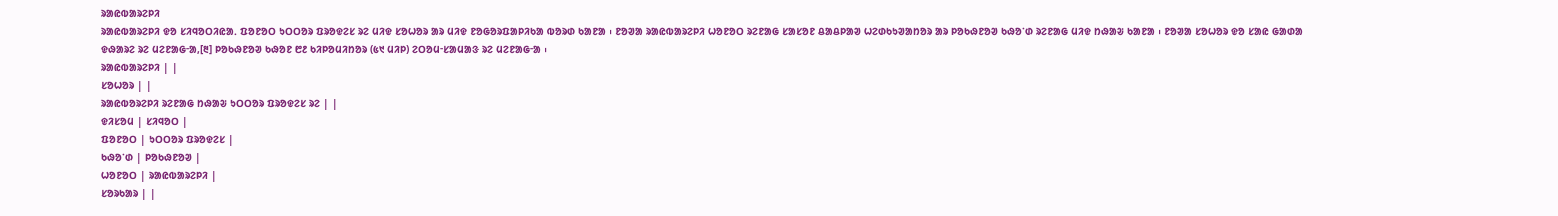ᱨᱟᱭᱵᱟᱨᱮᱞᱤ
ᱨᱟᱭᱵᱟᱨᱮᱞᱤ ᱫᱚ ᱥᱤᱧᱚᱛᱤᱭᱟᱹ ᱯᱚᱱᱚᱛ ᱩᱛᱛᱚᱨ ᱯᱨᱚᱫᱮᱥ ᱨᱮ ᱢᱤᱫ ᱥᱚᱦᱚᱨ ᱟᱨ ᱢᱤᱫ ᱱᱚᱜᱚᱨᱯᱟᱞᱤᱠᱟ ᱵᱚᱨᱰ ᱠᱟᱱᱟ ᱾ ᱱᱚᱣᱟ ᱨᱟᱭᱵᱟᱨᱮᱞᱤ ᱦᱚᱱᱚᱛ ᱨᱮᱱᱟᱜ ᱥᱟᱥᱚᱱ ᱪᱟᱪᱞᱟᱣ ᱦᱮᱰᱠᱩᱣᱟᱴᱚᱨ ᱟᱨ ᱞᱚᱠᱷᱱᱚᱣ ᱠᱷᱚᱸᱰ ᱨᱮᱱᱟᱜ ᱢᱤᱫ ᱴᱷᱟᱶ ᱠᱟᱱᱟ ᱾ ᱱᱚᱣᱟ ᱥᱚᱦᱚᱨ ᱫᱚ ᱥᱟᱭ ᱜᱟᱰᱟ ᱫᱷᱟᱨᱮ ᱨᱮ ᱢᱮᱱᱟᱜᱼᱟ,[᱓] ᱞᱚᱠᱷᱱᱚᱣ ᱠᱷᱚᱱ ᱘᱒ ᱠᱤᱞᱚᱢᱤᱴᱚᱨ (᱕᱑ ᱢᱤᱞ) ᱮᱛᱚᱢᱼᱥᱟᱢᱟᱝ ᱨᱮ ᱢᱮᱱᱟᱜᱼᱟ ᱾
ᱨᱟᱭᱵᱟᱨᱮᱞᱤ | |
ᱥᱚᱦᱚᱨ | |
ᱨᱟᱭᱵᱚᱨᱮᱞᱤ ᱨᱮᱱᱟᱜ ᱴᱷᱟᱶ ᱩᱛᱛᱚᱨ ᱯᱨᱚᱫᱮᱥ ᱨᱮ | |
ᱫᱤᱥᱚᱢ | ᱥᱤᱧᱚᱛ |
ᱯᱚᱱᱚᱛ | ᱩᱛᱛᱚᱨ ᱯᱨᱚᱫᱮᱥ |
ᱠᱷᱚᱸᱰ | ᱞᱚᱠᱷᱱᱚᱣ |
ᱦᱚᱱᱚᱛ | ᱨᱟᱭᱵᱟᱨᱮᱞᱤ |
ᱥᱚᱨᱠᱟᱨ | |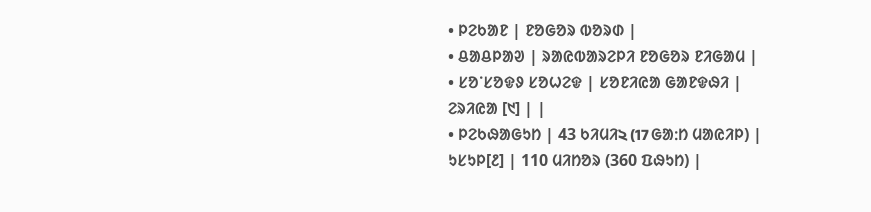• ᱞᱮᱠᱟᱱ | ᱱᱚᱜᱚᱨ ᱵᱚᱨᱰ |
• ᱪᱟᱪᱞᱟᱣ | ᱨᱟᱭᱵᱟᱨᱮᱞᱤ ᱱᱚᱜᱚᱨ ᱱᱤᱜᱟᱢ |
• ᱥᱚᱸᱥᱚᱫᱽ ᱥᱚᱦᱮᱫ | ᱥᱚᱱᱤᱭᱟ ᱜᱟᱱᱫᱷᱤ |
ᱮᱨᱤᱭᱟ [᱑] | |
• ᱞᱮᱠᱷᱟᱜᱩᱴ | 43 ᱠᱤᱢᱤ২ (17 ᱜᱟᱺᱴ ᱢᱟᱭᱤᱞ) |
ᱩᱥᱩᱞ[᱒] | 110 ᱢᱤᱴᱚᱨ (360 ᱯᱷᱩᱴ) |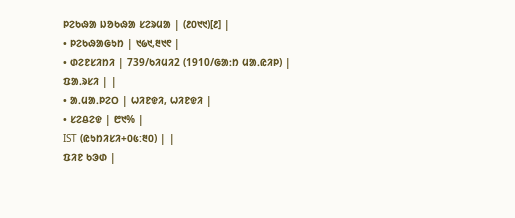ᱞᱮᱠᱷᱟ ᱡᱚᱠᱷᱟ ᱥᱮᱨᱢᱟ | (᱒᱐᱑᱑)[᱒] |
• ᱞᱮᱠᱷᱟᱜᱩᱴ | ᱑᱙᱑,᱓᱑᱖ |
• ᱰᱮᱱᱥᱤᱴᱤ | 739/ᱠᱤᱢᱤ2 (1910/ᱜᱟᱺᱴ ᱢᱟᱹᱭᱤᱞ) |
ᱯᱟᱹᱨᱥᱤ | |
• ᱟᱹᱢᱟᱹᱞᱮᱛ | ᱦᱤᱱᱫᱤ, ᱦᱤᱱᱫᱤ |
• ᱥᱮᱪᱮᱫ | ᱘᱑% |
IST (ᱭᱩᱴᱤᱥᱤ+᱐᱕:᱓᱐) | |
ᱯᱤᱱ ᱠᱳᱰ |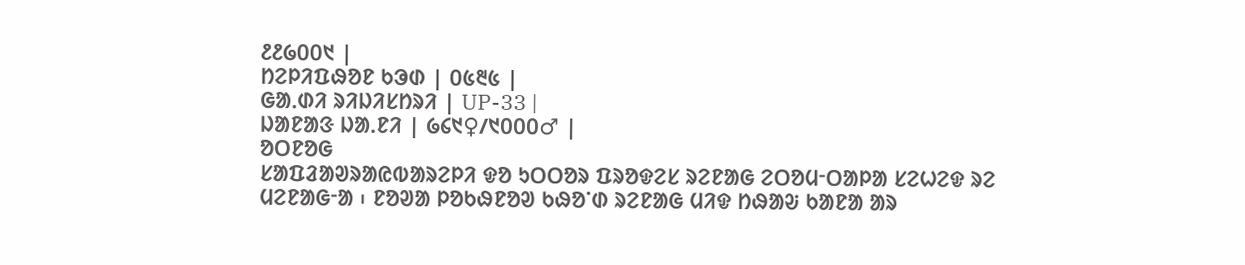᱒᱒᱙᱐᱐᱑ |
ᱴᱮᱞᱤᱯᱷᱚᱱ ᱠᱳᱰ | ᱐᱕᱓᱕ |
ᱜᱟᱹᱰᱤ ᱨᱤᱡᱤᱥᱴᱨᱤ | UP-33 |
ᱡᱟᱱᱟᱝ ᱡᱟᱹᱱᱤ | ᱙᱔᱑♀/᱑᱐᱐᱐♂ |
ᱚᱛᱱᱚᱜ
ᱥᱟᱯᱲᱟᱣᱨᱟᱭᱵᱟᱨᱮᱞᱤ ᱫᱚ ᱩᱛᱛᱚᱨ ᱯᱨᱚᱫᱮᱥ ᱨᱮᱱᱟᱜ ᱮᱛᱚᱢᱼᱛᱟᱞᱟ ᱥᱮᱦᱮᱫ ᱨᱮ ᱢᱮᱱᱟᱜᱼᱟ ᱾ ᱱᱚᱣᱟ ᱞᱚᱠᱷᱱᱚᱣ ᱠᱷᱚᱸᱰ ᱨᱮᱱᱟᱜ ᱢᱤᱫ ᱴᱷᱟᱶ ᱠᱟᱱᱟ ᱟᱨ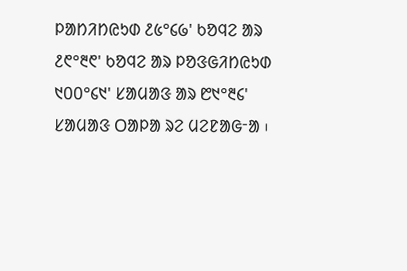ᱞᱟᱴᱤᱴᱭᱩᱰ ᱒᱕°᱔᱙' ᱠᱚᱧᱮ ᱟᱨ ᱒᱖°᱓᱖' ᱠᱚᱧᱮ ᱟᱨ ᱞᱚᱝᱜᱤᱴᱭᱩᱰ ᱑᱐᱐°᱔᱑' ᱥᱟᱢᱟᱝ ᱟᱨ ᱘᱑°᱓᱔' ᱥᱟᱢᱟᱝ ᱛᱟᱞᱟ ᱨᱮ ᱢᱮᱱᱟᱜᱼᱟ ᱾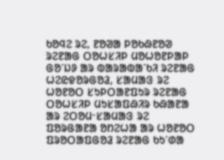ᱠᱚᱧᱮ ᱨᱮ, ᱱᱚᱣᱟ ᱞᱚᱠᱷᱱᱚᱣ ᱨᱮᱱᱟᱜ ᱛᱚᱦᱥᱤᱞ ᱢᱚᱦᱚᱱᱞᱟᱞ ᱜᱚᱸᱡᱽ ᱟᱨ ᱵᱟᱨᱟᱵᱟᱸᱠᱤ ᱨᱮᱱᱟᱜ ᱦᱮᱭᱫᱚᱨᱜᱚᱲ, ᱥᱟᱢᱟᱝ ᱨᱮ ᱦᱚᱱᱚᱛ ᱥᱩᱞᱛᱟᱱᱯᱩᱨ ᱨᱮᱱᱟᱜ ᱛᱚᱦᱥᱤᱞ ᱢᱩᱥᱟᱯᱷᱤᱨ ᱠᱷᱟᱱᱟ ᱟᱨ ᱮᱛᱚᱢᱼᱥᱟᱢᱟᱝ ᱨᱮ ᱯᱚᱨᱜᱟᱱᱟ ᱚᱴᱮᱦᱟ ᱟᱨ ᱦᱚᱱᱚᱛ ᱯᱨᱚᱛᱟᱯᱜᱚᱲ ᱨᱮᱱᱟᱜ ᱠᱩᱸᱰᱟ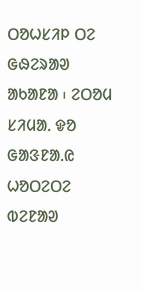ᱛᱚᱦᱥᱤᱞ ᱛᱮ ᱜᱷᱮᱨᱟᱣ ᱟᱠᱟᱱᱟ ᱾ ᱮᱛᱚᱢ ᱥᱤᱢᱟᱹ ᱫᱚ ᱜᱟᱝᱱᱟᱹᱭ ᱦᱚᱛᱮᱛᱮ ᱵᱮᱱᱟᱣ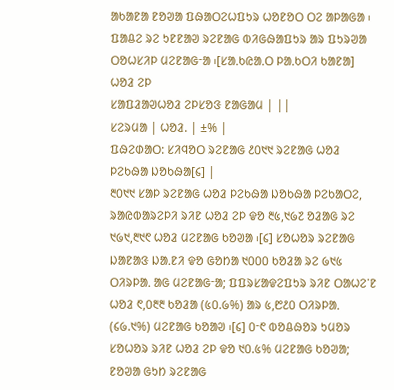ᱟᱠᱟᱱᱟ ᱱᱚᱣᱟ ᱯᱷᱟᱛᱮᱦᱯᱩᱨ ᱦᱚᱱᱚᱛ ᱛᱮ ᱟᱞᱟᱜᱟ ᱾ ᱯᱟᱪᱮ ᱨᱮ ᱩᱱᱱᱟᱣ ᱨᱮᱱᱟᱜ ᱵᱤᱜᱷᱟᱯᱩᱨ ᱟᱨ ᱯᱩᱨᱣᱟ ᱛᱚᱦᱥᱤᱞ ᱢᱮᱱᱟᱜᱼᱟ ᱾[ᱥᱟᱹᱠᱭᱟᱹᱛ ᱞᱟᱹᱠᱛᱤ ᱠᱟᱱᱟ]
ᱦᱚᱲ ᱮᱞ
ᱥᱟᱯᱲᱟᱣᱦᱚᱲ ᱮᱞᱥᱚᱝ ᱱᱟᱜᱟᱢ | ||
ᱥᱮᱨᱢᱟ | ᱦᱚᱲ. | ±% |
ᱯᱷᱮᱰᱟᱛ: ᱥᱤᱧᱚᱛ ᱨᱮᱱᱟᱜ ᱒᱐᱑᱑ ᱨᱮᱱᱟᱜ ᱦᱚᱲ ᱞᱮᱠᱷᱟ ᱡᱚᱠᱷᱟ[᱔] |
᱓᱐᱑᱑ ᱥᱟᱞ ᱨᱮᱱᱟᱜ ᱦᱚᱲ ᱞᱮᱠᱷᱟ ᱡᱚᱠᱷᱟ ᱞᱮᱠᱟᱛᱮ, ᱨᱟᱭᱵᱟᱨᱮᱞᱤ ᱨᱤᱱ ᱦᱚᱲ ᱮᱞ ᱫᱚ ᱓᱕,᱑᱙᱗ ᱚᱲᱟᱜ ᱨᱮ ᱑᱙᱑,᱓᱑᱖ ᱦᱚᱲ ᱢᱮᱱᱟᱜ ᱠᱚᱣᱟ ᱾[᱔] ᱥᱚᱦᱚᱨ ᱨᱮᱱᱟᱜ ᱡᱟᱱᱟᱝ ᱡᱟᱹᱱᱤ ᱫᱚ ᱜᱚᱴᱟ ᱑᱐᱐᱐ ᱠᱚᱲᱟ ᱨᱮ ᱙᱑᱕ ᱛᱤᱨᱞᱟᱹ ᱟᱜ ᱢᱮᱱᱟᱜᱼᱟ; ᱯᱯᱨᱥᱟᱫᱮᱯᱩᱨ ᱨᱤᱱ ᱛᱟᱦᱮᱸᱱ ᱦᱚᱲ ᱖,᱐᱓᱓ ᱠᱚᱲᱟ (᱕᱐.᱙%) ᱟᱨ ᱕,᱘᱒᱐ ᱛᱤᱨᱞᱟᱹ (᱔᱙.᱑%) ᱢᱮᱱᱟᱜ ᱠᱚᱟᱣ ᱾[᱔] ᱐ᱼ᱖ ᱵᱚᱪᱷᱚᱨ ᱩᱢᱚᱨ ᱥᱚᱦᱚᱨ ᱨᱤᱱ ᱦᱚᱲ ᱮᱞ ᱫᱚ ᱑᱐.᱕% ᱢᱮᱱᱟᱜ ᱠᱚᱣᱟ; ᱱᱚᱣᱟ ᱜᱩᱴ ᱨᱮᱱᱟᱜ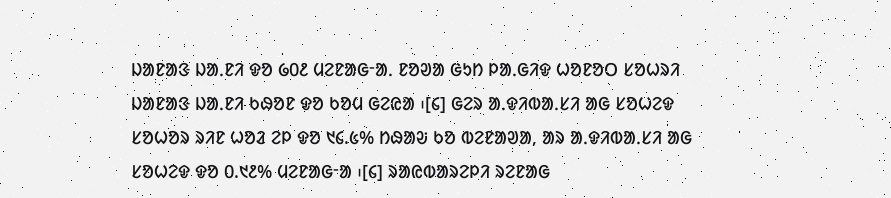ᱡᱟᱱᱟᱝ ᱡᱟᱹᱱᱤ ᱫᱚ ᱙᱐᱒ ᱢᱮᱱᱟᱜᱼᱟᱹ ᱱᱚᱣᱟ ᱜᱩᱴ ᱞᱟᱹᱜᱤᱫ ᱦᱚᱱᱚᱛ ᱥᱚᱦᱨᱤ ᱡᱟᱱᱟᱝ ᱡᱟᱹᱱᱤ ᱠᱷᱚᱱ ᱫᱚ ᱠᱚᱢ ᱜᱮᱭᱟ ᱾[᱔] ᱜᱮᱨ ᱟᱹᱫᱤᱵᱟᱹᱥᱤ ᱟᱜ ᱥᱚᱦᱮᱫ ᱥᱚᱦᱚᱨ ᱨᱤᱱ ᱦᱚᱲ ᱮᱞ ᱫᱚ ᱑᱔.᱕% ᱴᱷᱟᱶ ᱠᱚ ᱵᱮᱱᱟᱣᱟ, ᱟᱨ ᱟᱹᱫᱤᱵᱟᱹᱥᱤ ᱟᱜ ᱥᱚᱦᱮᱫ ᱫᱚ ᱐.᱑᱒% ᱢᱮᱱᱟᱜᱼᱟ ᱾[᱔] ᱨᱟᱭᱵᱟᱨᱮᱞᱤ ᱨᱮᱱᱟᱜ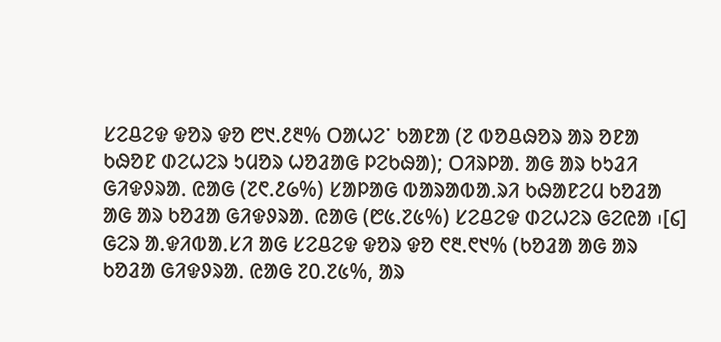ᱥᱮᱪᱮᱫ ᱫᱚᱨ ᱫᱚ ᱘᱑.᱒᱓% ᱛᱟᱦᱮᱸ ᱠᱟᱱᱟ (᱗ ᱵᱚᱪᱷᱚᱨ ᱟᱨ ᱚᱱᱟ ᱠᱷᱚᱱ ᱰᱮᱦᱮᱨ ᱩᱢᱚᱨ ᱦᱚᱲᱟᱜ ᱞᱮᱠᱷᱟ); ᱛᱤᱨᱞᱟᱹ ᱟᱜ ᱟᱨ ᱠᱩᱲᱤ ᱜᱤᱫᱽᱨᱟᱹ ᱭᱟᱜ (᱗᱖.᱒᱙%) ᱥᱟᱞᱟᱜ ᱵᱟᱨᱟᱵᱟᱹᱨᱤ ᱠᱷᱟᱱᱮᱢ ᱠᱚᱲᱟ ᱟᱜ ᱟᱨ ᱠᱚᱲᱟ ᱜᱤᱫᱽᱨᱟᱹ ᱭᱟᱜ (᱘᱕.᱗᱕%) ᱥᱮᱪᱮᱫ ᱰᱮᱦᱮᱨ ᱜᱮᱭᱟ ᱾[᱔] ᱜᱮᱨ ᱟᱹᱫᱤᱵᱟᱹᱥᱤ ᱟᱜ ᱥᱮᱪᱮᱫ ᱫᱚᱨ ᱫᱚ ᱖᱓.᱖᱑% (ᱠᱚᱲᱟ ᱟᱜ ᱟᱨ ᱠᱚᱲᱟ ᱜᱤᱫᱽᱨᱟᱹ ᱭᱟᱜ ᱗᱐.᱗᱕%, ᱟᱨ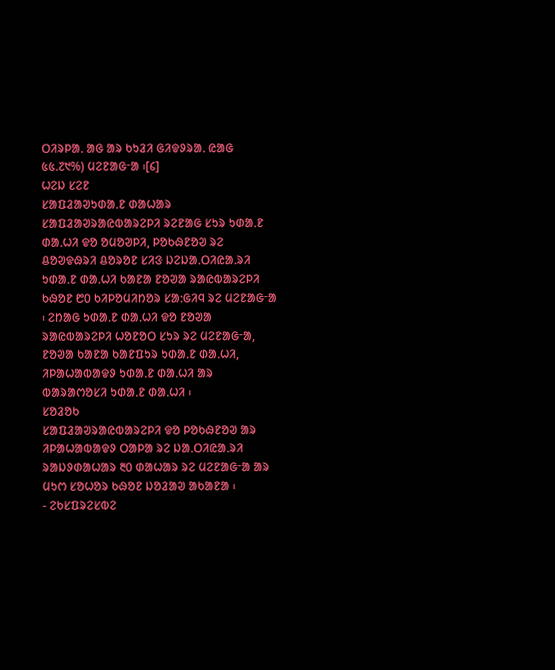ᱛᱤᱨᱞᱟᱹ ᱟᱜ ᱟᱨ ᱠᱩᱲᱤ ᱜᱤᱫᱽᱨᱟᱹ ᱭᱟᱜ ᱕᱕.᱗᱑%) ᱢᱮᱱᱟᱜᱼᱟ ᱾[᱔]
ᱦᱮᱡ ᱥᱮᱱ
ᱥᱟᱯᱲᱟᱣᱩᱰᱟᱹᱱ ᱰᱟᱦᱟᱨ
ᱥᱟᱯᱲᱟᱣᱨᱟᱭᱵᱟᱨᱮᱞᱤ ᱨᱮᱱᱟᱜ ᱥᱩᱨ ᱩᱰᱟᱹᱱ ᱰᱟᱹᱦᱤ ᱫᱚ ᱚᱢᱚᱣᱞᱤ, ᱞᱚᱠᱷᱱᱚᱣ ᱨᱮ ᱪᱚᱣᱫᱷᱨᱤ ᱪᱚᱨᱚᱱ ᱥᱤᱝ ᱡᱮᱡᱟᱹᱛᱤᱭᱟᱹᱨᱤ ᱩᱰᱟᱹᱱ ᱰᱟᱹᱦᱤ ᱠᱟᱱᱟ ᱱᱚᱣᱟ ᱨᱟᱭᱵᱟᱨᱮᱞᱤ ᱠᱷᱚᱱ ᱘᱐ ᱠᱤᱞᱚᱢᱤᱴᱚᱨ ᱥᱟᱺᱜᱤᱧ ᱨᱮ ᱢᱮᱱᱟᱜᱼᱟ ᱾ ᱮᱴᱟᱜ ᱩᱰᱟᱹᱱ ᱰᱟᱹᱦᱤ ᱫᱚ ᱱᱚᱣᱟ ᱨᱟᱭᱵᱟᱨᱮᱞᱤ ᱦᱚᱱᱚᱛ ᱥᱩᱨ ᱨᱮ ᱢᱮᱱᱟᱜᱼᱟ, ᱱᱚᱣᱟ ᱠᱟᱱᱟ ᱠᱟᱱᱯᱩᱨ ᱩᱰᱟᱹᱱ ᱰᱟᱹᱦᱤ, ᱤᱞᱟᱦᱟᱵᱟᱫᱽ ᱩᱰᱟᱹᱱ ᱰᱟᱹᱦᱤ ᱟᱨ ᱵᱟᱨᱟᱬᱚᱥᱤ ᱩᱰᱟᱹᱱ ᱰᱟᱹᱦᱤ ᱾
ᱥᱚᱲᱚᱠ
ᱥᱟᱯᱲᱟᱣᱨᱟᱭᱵᱟᱨᱮᱞᱤ ᱫᱚ ᱞᱚᱠᱷᱱᱚᱣ ᱟᱨ ᱤᱞᱟᱦᱟᱵᱟᱫᱽ ᱛᱟᱞᱟ ᱨᱮ ᱡᱟᱹᱛᱤᱭᱟᱹᱨᱤ ᱨᱟᱡᱽᱰᱟᱦᱟᱨ ᱓᱐ ᱰᱟᱦᱟᱨ ᱨᱮ ᱢᱮᱱᱟᱜᱼᱟ ᱟᱨ ᱢᱩᱬ ᱥᱚᱦᱚᱨ ᱠᱷᱚᱱ ᱡᱚᱲᱟᱣ ᱟᱠᱟᱱᱟ ᱾
- ᱮᱠᱥᱯᱨᱮᱥᱵᱮ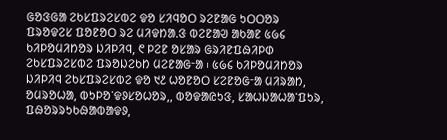ᱜᱚᱝᱜᱟ ᱮᱠᱥᱯᱨᱮᱥᱵᱮ ᱫᱚ ᱥᱤᱧᱚᱛ ᱨᱮᱱᱟᱜ ᱩᱛᱛᱚᱨ ᱯᱨᱚᱫᱮᱥ ᱯᱚᱱᱚᱛ ᱨᱮ ᱢᱤᱫᱴᱟᱹᱝ ᱵᱮᱱᱟᱣ ᱟᱠᱟᱱ ᱕᱙᱔ ᱠᱤᱞᱚᱢᱤᱴᱚᱨ ᱡᱤᱞᱤᱧ, ᱖ ᱞᱮᱱ ᱚᱥᱟᱨ ᱜᱨᱤᱱᱯᱷᱤᱞᱰ ᱮᱠᱥᱯᱨᱮᱥᱵᱮ ᱯᱨᱚᱡᱮᱠᱴ ᱢᱮᱱᱟᱜᱼᱟ ᱾ ᱕᱙᱔ ᱠᱤᱞᱚᱢᱤᱴᱚᱨ ᱡᱤᱞᱤᱧ ᱮᱠᱥᱯᱨᱮᱥᱵᱮ ᱫᱚ ᱑᱒ ᱦᱚᱱᱚᱛ ᱥᱮᱱᱚᱜᱼᱟ ᱢᱤᱨᱟᱴ, ᱚᱢᱨᱚᱦᱟ, ᱵᱩᱞᱚᱸᱫᱽᱥᱚᱦᱚᱨ,, ᱵᱚᱫᱟᱭᱩᱝ, ᱥᱟᱦᱡᱟᱦᱟᱸᱯᱩᱨ, ᱯᱷᱚᱨᱨᱩᱠᱷᱟᱵᱟᱫᱽ,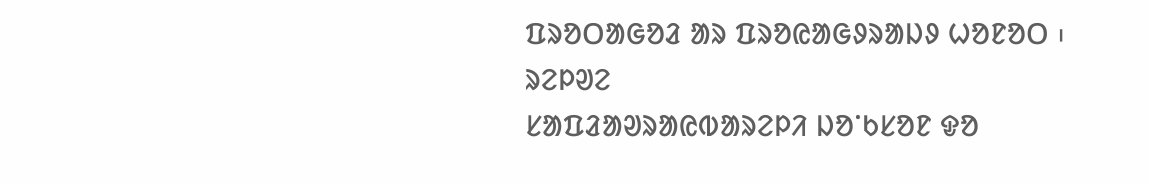ᱯᱨᱚᱛᱟᱜᱚᱲ ᱟᱨ ᱯᱨᱚᱭᱟᱜᱽᱨᱟᱡᱽ ᱦᱚᱱᱚᱛ ᱾
ᱨᱮᱞᱣᱮ
ᱥᱟᱯᱲᱟᱣᱨᱟᱭᱵᱟᱨᱮᱞᱤ ᱡᱚᱸᱠᱥᱚᱱ ᱫᱚ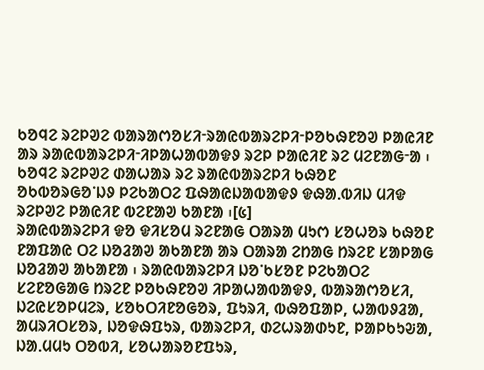ᱠᱚᱧᱮ ᱨᱮᱞᱣᱮ ᱵᱟᱨᱟᱬᱚᱥᱤᱼᱨᱟᱭᱵᱟᱨᱮᱞᱤᱼᱞᱚᱠᱷᱱᱚᱣ ᱞᱟᱭᱤᱱ ᱟᱨ ᱨᱟᱭᱵᱟᱨᱮᱞᱤᱼᱤᱞᱟᱦᱟᱵᱟᱫᱽ ᱨᱮᱞ ᱞᱟᱭᱤᱱ ᱨᱮ ᱢᱮᱱᱟᱜᱼᱟ ᱾ ᱠᱚᱧᱮ ᱨᱮᱞᱣᱮ ᱰᱟᱦᱟᱨ ᱨᱮ ᱨᱟᱭᱵᱟᱨᱮᱞᱤ ᱠᱷᱚᱱ ᱚᱠᱵᱚᱨᱜᱚᱸᱡᱽ ᱞᱮᱠᱟᱛᱮ ᱯᱷᱟᱭᱡᱟᱵᱟᱫᱽ ᱫᱷᱟᱹᱵᱤᱡ ᱢᱤᱫ ᱨᱮᱞᱣᱮ ᱞᱟᱭᱤᱱ ᱵᱮᱱᱟᱣ ᱠᱟᱱᱟ ᱾[᱕]
ᱨᱟᱭᱵᱟᱨᱮᱞᱤ ᱫᱚ ᱫᱤᱥᱚᱢ ᱨᱮᱱᱟᱜ ᱛᱟᱨᱟ ᱢᱩᱬ ᱥᱚᱦᱚᱨ ᱠᱷᱚᱱ ᱱᱟᱯᱟᱭ ᱛᱮ ᱡᱚᱲᱟᱣ ᱟᱠᱟᱱᱟ ᱟᱨ ᱛᱟᱨᱟ ᱮᱴᱟᱜ ᱴᱨᱮᱱ ᱥᱟᱞᱟᱜ ᱡᱚᱲᱟᱣ ᱟᱠᱟᱱᱟ ᱾ ᱨᱟᱭᱵᱟᱨᱮᱞᱤ ᱡᱚᱸᱠᱥᱚᱱ ᱞᱮᱠᱟᱛᱮ ᱥᱮᱱᱚᱜᱟᱜ ᱴᱨᱮᱱ ᱞᱚᱠᱷᱱᱚᱣ ᱤᱞᱟᱦᱟᱵᱟᱫᱽ, ᱵᱟᱨᱟᱬᱚᱥᱤ, ᱡᱮᱭᱥᱚᱞᱢᱮᱨ, ᱥᱚᱠᱛᱤᱱᱚᱜᱚᱨ, ᱯᱩᱨᱤ, ᱵᱷᱚᱯᱟᱞ, ᱦᱟᱵᱽᱲᱟ, ᱟᱢᱨᱤᱛᱥᱚᱨ, ᱡᱚᱫᱷᱯᱩᱨ, ᱵᱟᱨᱮᱞᱤ, ᱰᱮᱦᱨᱟᱰᱩᱱ, ᱞᱟᱞᱠᱩᱶᱟ, ᱡᱟᱹᱢᱢᱩ ᱛᱚᱵᱤ, ᱥᱚᱦᱟᱨᱚᱱᱯᱩᱨ,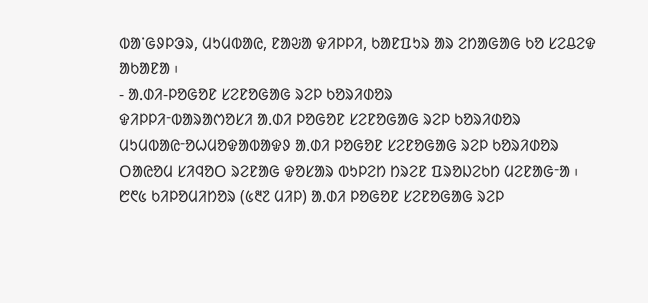ᱵᱟᱸᱜᱽᱞᱳᱨ, ᱢᱩᱢᱵᱟᱭ, ᱱᱟᱶᱟ ᱫᱤᱞᱞᱤ, ᱠᱟᱱᱯᱩᱨ ᱟᱨ ᱮᱴᱟᱜᱟᱜ ᱠᱚ ᱥᱮᱪᱮᱫ ᱟᱠᱟᱱᱟ ᱾
- ᱟᱹᱰᱤ-ᱞᱚᱜᱚᱱ ᱥᱮᱱᱚᱜᱟᱜ ᱨᱮᱞ ᱠᱚᱨᱤᱰᱚᱨ
ᱫᱤᱞᱞᱤᱼᱵᱟᱨᱟᱬᱚᱥᱤ ᱟᱹᱰᱤ ᱞᱚᱜᱚᱱ ᱥᱮᱱᱚᱜᱟᱜ ᱨᱮᱞ ᱠᱚᱨᱤᱰᱚᱨ ᱢᱩᱢᱵᱟᱭᱼᱚᱦᱢᱚᱫᱟᱵᱟᱫᱽ ᱟᱹᱰᱤ ᱞᱚᱜᱚᱱ ᱥᱮᱱᱚᱜᱟᱜ ᱨᱮᱞ ᱠᱚᱨᱤᱰᱚᱨ ᱛᱟᱭᱚᱢ ᱥᱤᱧᱚᱛ ᱨᱮᱱᱟᱜ ᱫᱚᱥᱟᱨ ᱵᱩᱞᱮᱴ ᱴᱨᱮᱱ ᱯᱨᱚᱡᱮᱠᱴ ᱢᱮᱱᱟᱜᱼᱟ ᱾ ᱘᱖᱕ ᱠᱤᱞᱚᱢᱤᱴᱚᱨ (᱕᱓᱗ ᱢᱤᱞ) ᱟᱹᱰᱤ ᱞᱚᱜᱚᱱ ᱥᱮᱱᱚᱜᱟᱜ ᱨᱮᱞ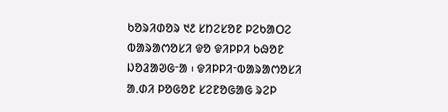ᱠᱚᱨᱤᱰᱚᱨ ᱑᱒ ᱥᱴᱮᱥᱚᱱ ᱞᱮᱠᱟᱛᱮ ᱵᱟᱨᱟᱬᱚᱥᱤ ᱫᱚ ᱫᱤᱞᱞᱤ ᱠᱷᱚᱱ ᱡᱚᱲᱟᱣᱜᱼᱟ ᱾ ᱫᱤᱞᱞᱤᱼᱵᱟᱨᱟᱬᱚᱥᱤ ᱟᱹᱰᱤ ᱞᱚᱜᱚᱱ ᱥᱮᱱᱚᱜᱟᱜ ᱨᱮᱞ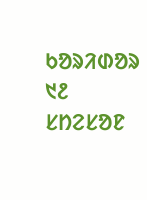ᱠᱚᱨᱤᱰᱚᱨ ᱑᱒ ᱥᱴᱮᱥᱚᱱ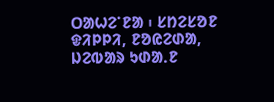ᱛᱟᱦᱮᱸᱱᱟ ᱾ ᱥᱴᱮᱥᱚᱱ ᱫᱤᱞᱞᱤ, ᱱᱚᱭᱮᱰᱟ, ᱡᱮᱵᱟᱨ ᱩᱰᱟᱹᱱ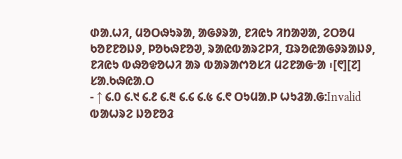ᱰᱟᱹᱦᱤ, ᱢᱚᱛᱷᱩᱨᱟ, ᱟᱜᱽᱨᱟ, ᱱᱤᱭᱩ ᱤᱴᱟᱣᱟ, ᱮᱛᱚᱢ ᱠᱚᱱᱱᱚᱡᱽ, ᱞᱚᱠᱷᱱᱚᱣ, ᱨᱟᱭᱵᱟᱨᱮᱞᱤ, ᱯᱨᱚᱭᱟᱜᱽᱨᱟᱡᱽ, ᱱᱤᱭᱩ ᱵᱷᱚᱫᱚᱦᱤ ᱟᱨ ᱵᱟᱨᱟᱬᱚᱥᱤ ᱢᱮᱱᱟᱜᱼᱟ ᱾[᱖][᱗]
ᱥᱟᱹᱠᱷᱭᱟᱹᱛ
- ↑ ᱔.᱐ ᱔.᱑ ᱔.᱒ ᱔.᱓ ᱔.᱔ ᱔.᱕ ᱔.᱖ ᱛᱩᱢᱟᱹᱞ ᱦᱩᱲᱟᱹᱜ:Invalid
ᱵᱟᱦᱨᱮ ᱡᱚᱱᱚᱲ